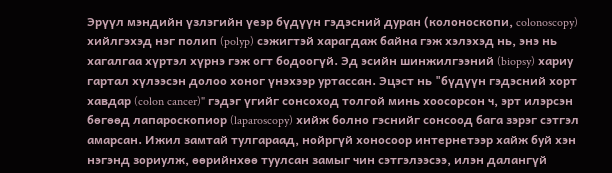Эрүүл мэндийн үзлэгийн үеэр бүдүүн гэдэсний дуран (колоноскопи, colonoscopy) хийлгэхэд нэг полип (polyp) сэжигтэй харагдаж байна гэж хэлэхэд нь, энэ нь хагалгаа хүртэл хүрнэ гэж огт бодоогүй. Эд эсийн шинжилгээний (biopsy) хариу гартал хүлээсэн долоо хоног үнэхээр уртассан. Эцэст нь "бүдүүн гэдэсний хорт хавдар (colon cancer)" гэдэг үгийг сонсоход толгой минь хоосорсон ч, эрт илэрсэн бөгөөд лапароскопиор (laparoscopy) хийж болно гэснийг сонсоод бага зэрэг сэтгэл амарсан. Ижил замтай тулгараад, нойргүй хоносоор интернетээр хайж буй хэн нэгэнд зориулж, өөрийнхөө туулсан замыг чин сэтгэлээсээ, илэн далангүй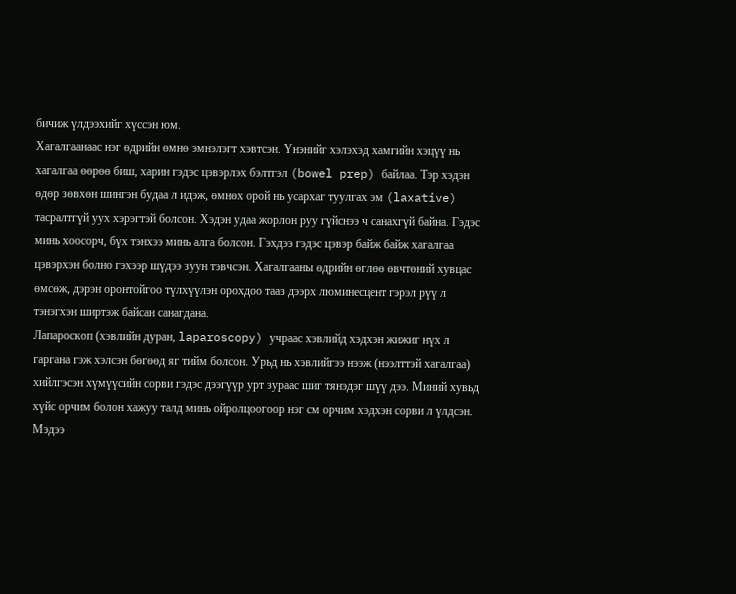бичиж үлдээхийг хүссэн юм.
Хагалгаанаас нэг өдрийн өмнө эмнэлэгт хэвтсэн. Үнэнийг хэлэхэд хамгийн хэцүү нь хагалгаа өөрөө биш, харин гэдэс цэвэрлэх бэлтгэл (bowel prep) байлаа. Тэр хэдэн өдөр зөвхөн шингэн будаа л идэж, өмнөх орой нь усархаг туулгах эм (laxative) тасралтгүй уух хэрэгтэй болсон. Хэдэн удаа жорлон руу гүйснээ ч санахгүй байна. Гэдэс минь хоосорч, бүх тэнхээ минь алга болсон. Гэхдээ гэдэс цэвэр байж байж хагалгаа цэвэрхэн болно гэхээр шүдээ зуун тэвчсэн. Хагалгааны өдрийн өглөө өвчтөний хувцас өмсөж, дэрэн оронтойгоо түлхүүлэн орохдоо тааз дээрх люминесцент гэрэл рүү л тэнэгхэн ширтэж байсан санагдана.
Лапароскоп (хэвлийн дуран, laparoscopy) учраас хэвлийд хэдхэн жижиг нүх л гаргана гэж хэлсэн бөгөөд яг тийм болсон. Урьд нь хэвлийгээ нээж (нээлттэй хагалгаа) хийлгэсэн хүмүүсийн сорви гэдэс дээгүүр урт зураас шиг тянэдэг шүү дээ. Миний хувьд хүйс орчим болон хажуу талд минь ойролцоогоор нэг см орчим хэдхэн сорви л үлдсэн. Мэдээ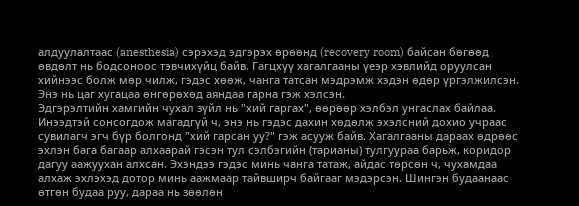алдуулалтаас (anesthesia) сэрэхэд эдгэрэх өрөөнд (recovery room) байсан бөгөөд өвдөлт нь бодсоноос тэвчихүйц байв. Гагцхүү хагалгааны үеэр хэвлийд оруулсан хийнээс болж мөр чилж, гэдэс хөөж, чанга татсан мэдрэмж хэдэн өдөр үргэлжилсэн. Энэ нь цаг хугацаа өнгөрөхөд аяндаа гарна гэж хэлсэн.
Эдгэрэлтийн хамгийн чухал зүйл нь "хий гаргах", өөрөөр хэлбэл унгаслах байлаа. Инээдтэй сонсогдож магадгүй ч, энэ нь гэдэс дахин хөдөлж эхэлсний дохио учраас сувилагч эгч бүр болгонд "хий гарсан уу?" гэж асууж байв. Хагалгааны дараах өдрөөс эхлэн бага багаар алхаарай гэсэн тул сэлбэгийн (тарианы) тулгуураа барьж, коридор дагуу аажуухан алхсан. Эхэндээ гэдэс минь чанга татаж, айдас төрсөн ч, чухамдаа алхаж эхлэхэд дотор минь аажмаар тайвширч байгааг мэдэрсэн. Шингэн будаанаас өтгөн будаа руу, дараа нь зөөлөн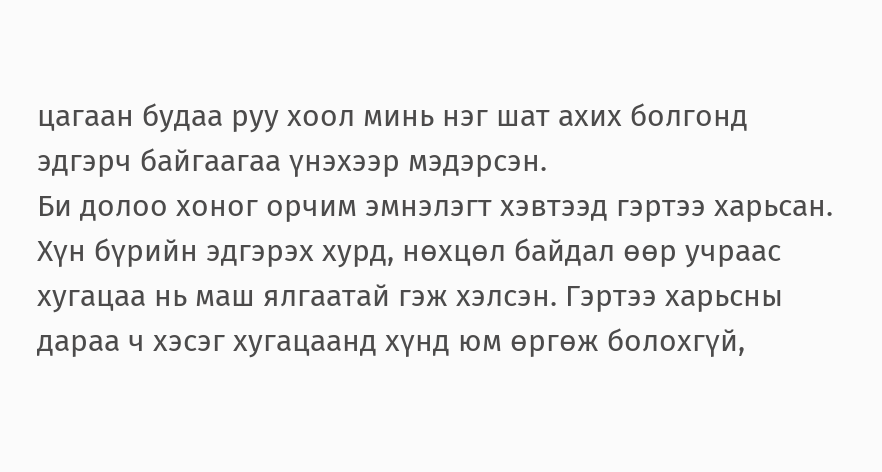цагаан будаа руу хоол минь нэг шат ахих болгонд эдгэрч байгаагаа үнэхээр мэдэрсэн.
Би долоо хоног орчим эмнэлэгт хэвтээд гэртээ харьсан. Хүн бүрийн эдгэрэх хурд, нөхцөл байдал өөр учраас хугацаа нь маш ялгаатай гэж хэлсэн. Гэртээ харьсны дараа ч хэсэг хугацаанд хүнд юм өргөж болохгүй,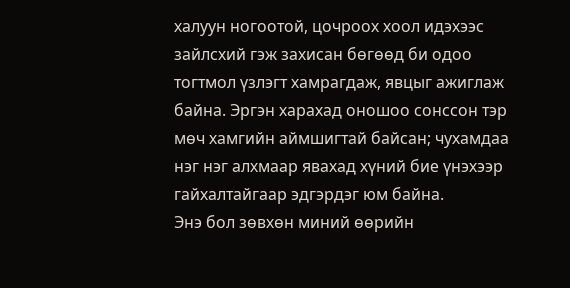халуун ногоотой, цочроох хоол идэхээс зайлсхий гэж захисан бөгөөд би одоо тогтмол үзлэгт хамрагдаж, явцыг ажиглаж байна. Эргэн харахад оношоо сонссон тэр мөч хамгийн аймшигтай байсан; чухамдаа нэг нэг алхмаар явахад хүний бие үнэхээр гайхалтайгаар эдгэрдэг юм байна.
Энэ бол зөвхөн миний өөрийн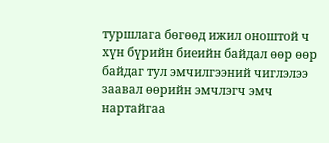туршлага бөгөөд ижил оноштой ч хүн бүрийн биеийн байдал өөр өөр байдаг тул эмчилгээний чиглэлээ заавал өөрийн эмчлэгч эмч нартайгаа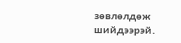зөвлөлдөж шийдээрэй.